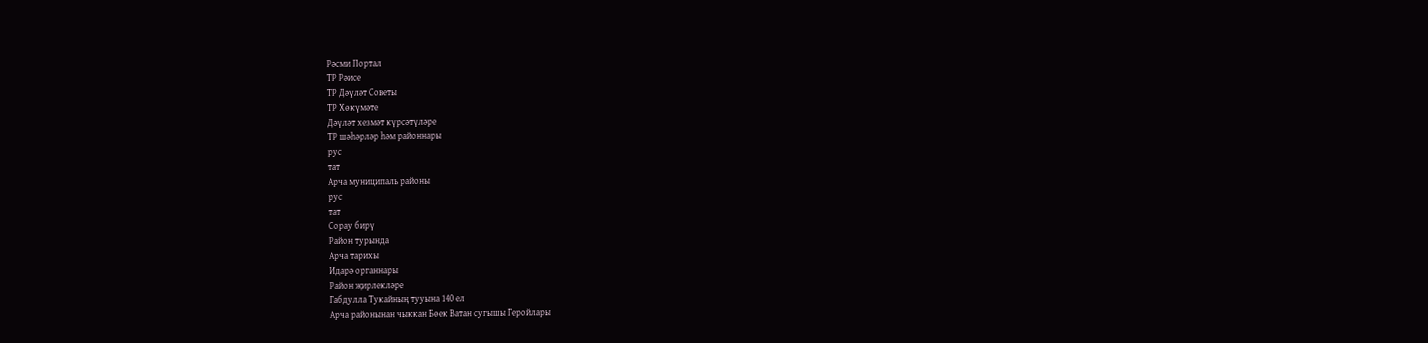Рәсми Портал
ТР Рәисе
ТР Дәүләт Советы
ТР Хөкүмәте
Дәүләт хезмәт күрсәтүләре
ТР шәһәрләр һәм районнары
рус
тат
Арча муниципаль районы
рус
тат
Сорау бирү
Район турында
Арча тарихы
Идарә органнары
Район җирлекләре
Габдулла Тукайның тууына 140 ел
Арча районынан чыккан Бөек Ватан сугышы Геройлары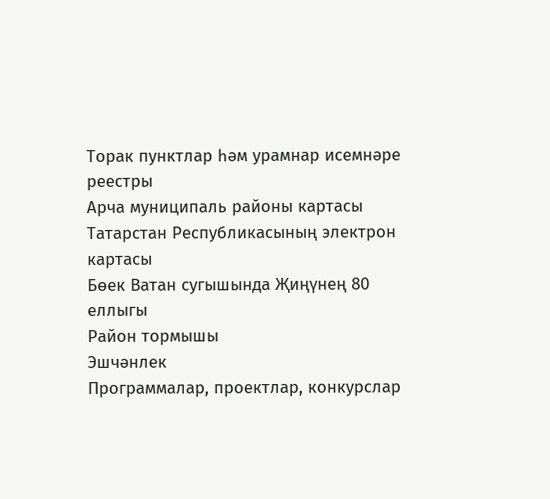Торак пунктлар һәм урамнар исемнәре реестры
Арча муниципаль районы картасы
Татарстан Республикасының электрон картасы
Бөек Ватан сугышында Җиңүнең 80 еллыгы
Район тормышы
Эшчәнлек
Программалар, проектлар, конкурслар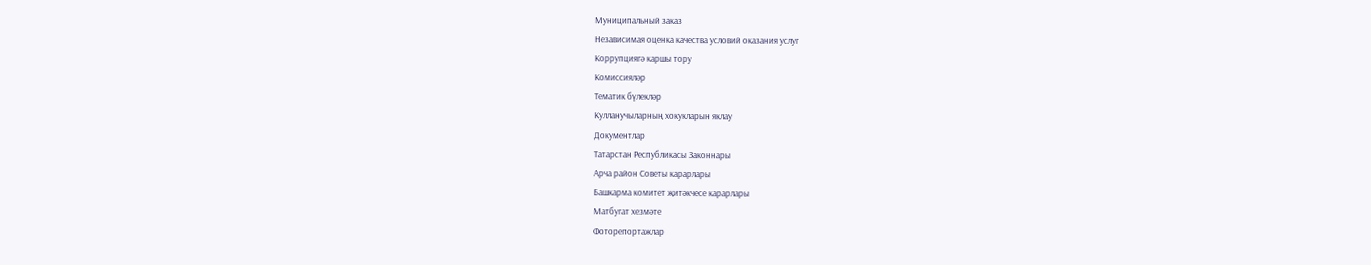Муниципальный заказ
Независимая оценка качества условий оказания услуг
Коррупциягә каршы тору
Комиссияләр
Тематик бүлекләр
Кулланучыларның хокукларын яклау
Документлар
Татарстан Республикасы Законнары
Арча район Советы карарлары
Башкарма комитет җитәкчесе карарлары
Матбугат хезмәте
Фоторепортажлар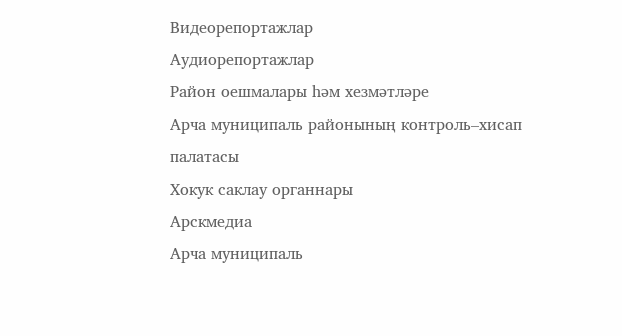Видеорепортажлар
Аудиорепортажлар
Район оешмалары һәм хезмәтләре
Арча муниципаль районының контроль–хисап палатасы
Хокук саклау органнары
Арскмедиа
Арча муниципаль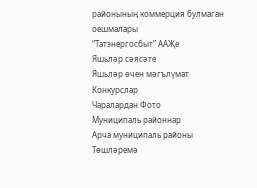районының коммерция булмаган оешмалары
“Татэнергосбыт” ААҖе
Яшьләр сәясәте
Яшьләр өчен мәгълүмат
Конкурслар
Чаралардан Фото
Муниципаль районнар
Арча муниципаль районы
Төшләремә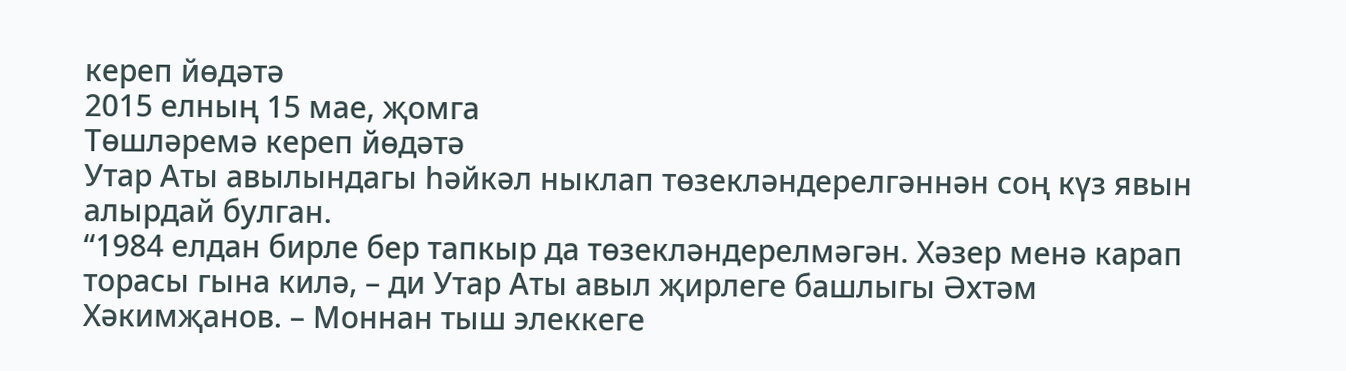кереп йөдәтә
2015 елның 15 мае, җомга
Төшләремә кереп йөдәтә
Утар Аты авылындагы һәйкәл ныклап төзекләндерелгәннән соң күз явын алырдай булган.
“1984 елдан бирле бер тапкыр да төзекләндерелмәгән. Хәзер менә карап торасы гына килә, – ди Утар Аты авыл җирлеге башлыгы Әхтәм Хәкимҗанов. – Моннан тыш элеккеге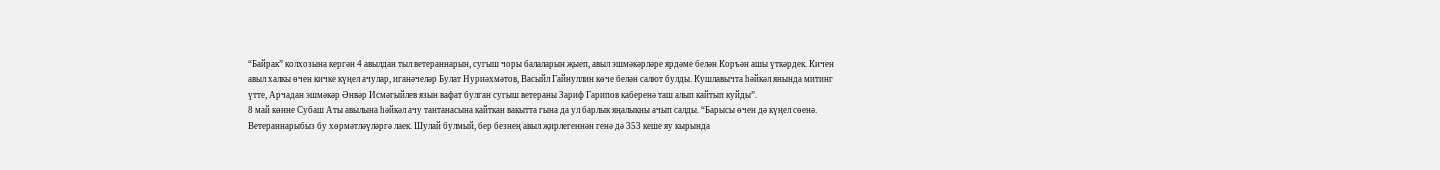“Байрак” колхозына кергән 4 авылдан тыл ветераннарын, сугыш чоры балаларын җыеп, авыл эшмәкәрләре ярдәме белән Коръән ашы үткәрдек. Кичен авыл халкы өчен кичке күңел ачулар, иганәчеләр Булат Нуриәхмәтов, Васыйл Гайнуллин көче белән салют булды. Кушлавычта һәйкәл янында митинг үтте, Арчадан эшмәкәр Әнвәр Исмәгыйлев язын вафат булган сугыш ветераны Зариф Гарипов каберенә таш алып кайтып куйды”.
8 май көнне Субаш Аты авылына һәйкәл ачу тантанасына кайткан вакытта гына да ул барлык яңалыкны ачып салды. “Барысы өчен дә күңел сөенә. Ветераннарыбыз бу хөрмәтләүләргә лаек. Шулай булмый, бер безнең авыл җирлегеннән генә дә 353 кеше яу кырында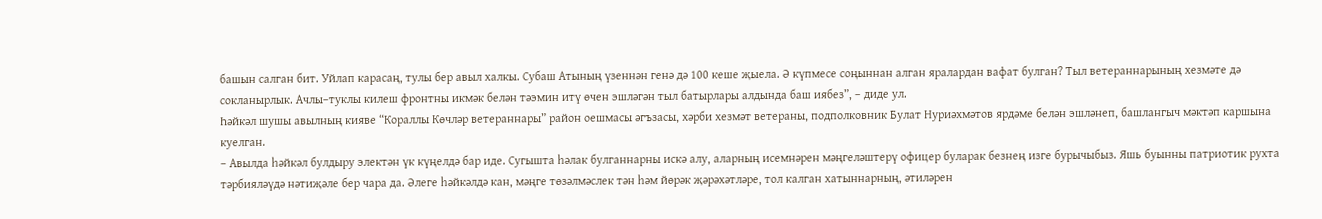башын салган бит. Уйлап карасаң, тулы бер авыл халкы. Субаш Атының үзеннән генә дә 100 кеше җыела. Ә күпмесе соңыннан алган яралардан вафат булган? Тыл ветераннарының хезмәте дә сокланырлык. Ачлы–туклы килеш фронтны икмәк белән тәэмин итү өчен эшләгән тыл батырлары алдында баш иябез”, – диде ул.
Һәйкәл шушы авылның кияве “Кораллы Көчләр ветераннары” район оешмасы әгъзасы, хәрби хезмәт ветераны, подполковник Булат Нуриәхмәтов ярдәме белән эшләнеп, башлангыч мәктәп каршына куелган.
– Авылда һәйкәл булдыру электән үк күңелдә бар иде. Сугышта һәлак булганнарны искә алу, аларның исемнәрен мәңгеләштерү офицер буларак безнең изге бурычыбыз. Яшь буынны патриотик рухта тәрбияләүдә нәтиҗәле бер чара да. Әлеге һәйкәлдә кан, мәңге төзәлмәслек тән һәм йөрәк җәрәхәтләре, тол калган хатыннарның, әтиләрен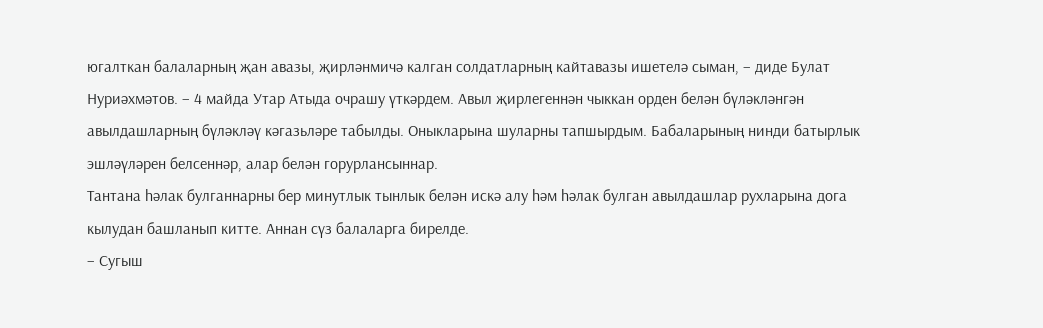югалткан балаларның җан авазы, җирләнмичә калган солдатларның кайтавазы ишетелә сыман, – диде Булат Нуриәхмәтов. – 4 майда Утар Атыда очрашу үткәрдем. Авыл җирлегеннән чыккан орден белән бүләкләнгән авылдашларның бүләкләү кәгазьләре табылды. Оныкларына шуларны тапшырдым. Бабаларының нинди батырлык эшләүләрен белсеннәр, алар белән горурлансыннар.
Тантана һәлак булганнарны бер минутлык тынлык белән искә алу һәм һәлак булган авылдашлар рухларына дога кылудан башланып китте. Аннан сүз балаларга бирелде.
– Сугыш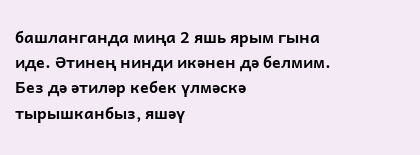башланганда миңа 2 яшь ярым гына иде. Әтинең нинди икәнен дә белмим. Без дә әтиләр кебек үлмәскә тырышканбыз, яшәү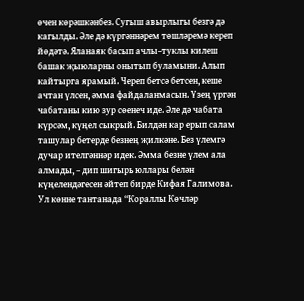өчен көрәшкәнбез. Сугыш авырлыгы безгә дә кагылды. Әле дә күргәннәрем төшләремә кереп йөдәтә. Яланаяк басып ачлы–туклы килеш башак җыюларны онытып буламыни. Алып кайтырга ярамый. Череп бетсә бетсен, кеше ачтан үлсен, әмма файдаланмасын. Үзең үргән чабатаны кию зур сөенеч иде. Әле дә чабата күрсәм, күңел сыкрый. Билдән кар ерып салам ташулар бетерде безнең җилкәне. Без үлемгә дучар ителгәннәр идек. Әмма безне үлем ала алмады, – дип шигырь юллары белән күңелендәгесен әйтеп бирде Кифая Галимова.
Ул көнне тантанада “Кораллы Көчләр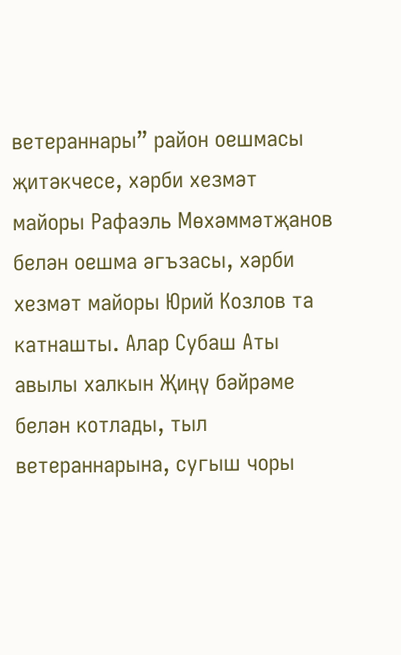ветераннары” район оешмасы җитәкчесе, хәрби хезмәт майоры Рафаэль Мөхәммәтҗанов белән оешма әгъзасы, хәрби хезмәт майоры Юрий Козлов та катнашты. Алар Субаш Аты авылы халкын Җиңү бәйрәме белән котлады, тыл ветераннарына, сугыш чоры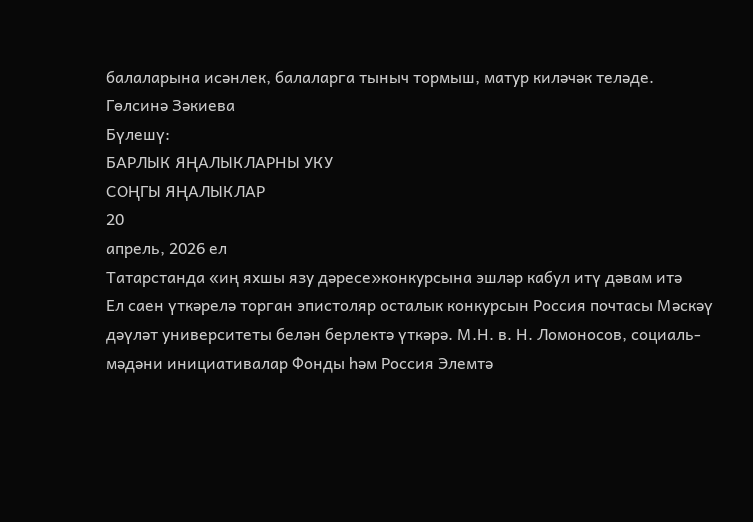балаларына исәнлек, балаларга тыныч тормыш, матур киләчәк теләде.
Гөлсинә Зәкиева
Бүлешү:
БАРЛЫК ЯҢАЛЫКЛАРНЫ УКУ
СОҢГЫ ЯҢАЛЫКЛАР
20
апрель, 2026 ел
Татарстанда «иң яхшы язу дәресе»конкурсына эшләр кабул итү дәвам итә
Ел саен үткәрелә торган эпистоляр осталык конкурсын Россия почтасы Мәскәү дәүләт университеты белән берлектә үткәрә. М.Н. в. Н. Ломоносов, социаль-мәдәни инициативалар Фонды һәм Россия Элемтә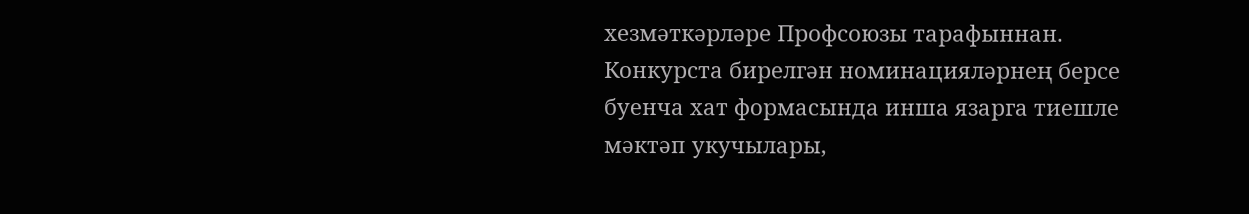хезмәткәрләре Профсоюзы тарафыннан. Конкурста бирелгән номинацияләрнең берсе буенча хат формасында инша язарга тиешле мәктәп укучылары,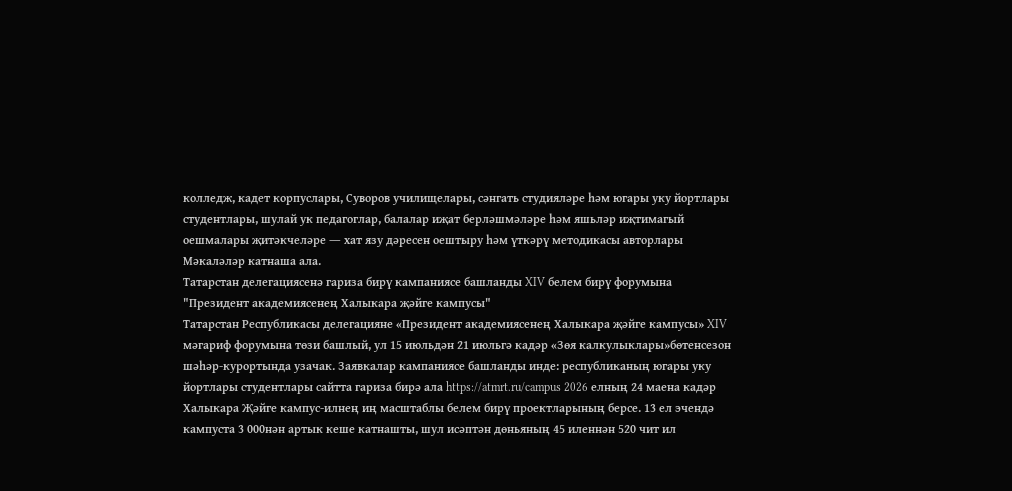колледж, кадет корпуслары, Суворов училищелары, сәнгать студияләре һәм югары уку йортлары студентлары, шулай ук педагоглар, балалар иҗат берләшмәләре һәм яшьләр иҗтимагый оешмалары җитәкчеләре ― хат язу дәресен оештыру һәм үткәрү методикасы авторлары Мәкаләләр катнаша ала.
Татарстан делегациясенә гариза бирү кампаниясе башланды XIV белем бирү форумына "Президент академиясенең Халыкара җәйге кампусы"
Татарстан Республикасы делегацияне «Президент академиясенең Халыкара җәйге кампусы» XIV мәгариф форумына төзи башлый, ул 15 июльдән 21 июльгә кадәр «Зөя калкулыклары»бөтенсезон шәһәр-курортында узачак. Заявкалар кампаниясе башланды инде: республиканың югары уку йортлары студентлары сайтта гариза бирә ала https://atmrt.ru/campus 2026 елның 24 маена кадәр Халыкара Җәйге кампус-илнең иң масштаблы белем бирү проектларының берсе. 13 ел эчендә кампуста 3 000нән артык кеше катнашты, шул исәптән дөньяның 45 иленнән 520 чит ил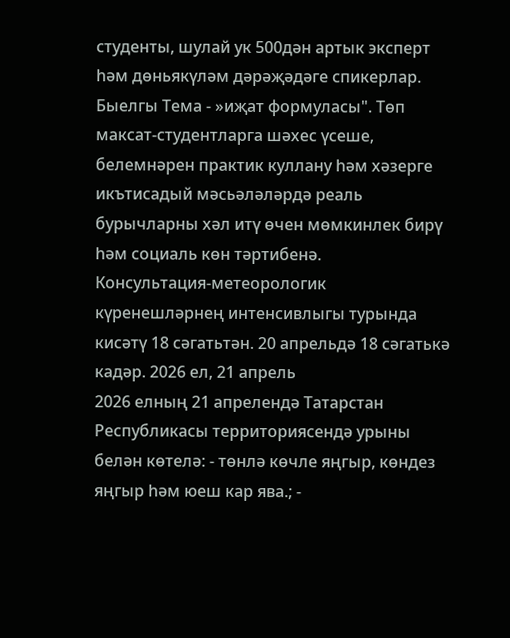студенты, шулай ук 500дән артык эксперт һәм дөньякүләм дәрәҗәдәге спикерлар. Быелгы Тема - »иҗат формуласы". Төп максат-студентларга шәхес үсеше, белемнәрен практик куллану һәм хәзерге икътисадый мәсьәләләрдә реаль бурычларны хәл итү өчен мөмкинлек бирү һәм социаль көн тәртибенә.
Консультация-метеорологик күренешләрнең интенсивлыгы турында кисәтү 18 сәгатьтән. 20 апрельдә 18 сәгатькә кадәр. 2026 ел, 21 апрель
2026 елның 21 апрелендә Татарстан Республикасы территориясендә урыны белән көтелә: - төнлә көчле яңгыр, көндез яңгыр һәм юеш кар ява.; -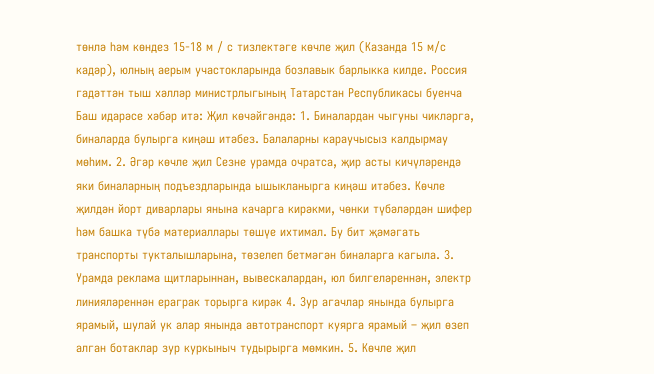төнлә һәм көндез 15-18 м / с тизлектәге көчле җил (Казанда 15 м/с кадәр), юлның аерым участокларында бозлавык барлыкка килде. Россия гадәттән тыш хәлләр министрлыгының Татарстан Республикасы буенча Баш идарәсе хәбәр итә: Җил көчәйгәндә: 1. Биналардан чыгуны чикләргә, биналарда булырга киңәш итәбез. Балаларны караучысыз калдырмау мөһим. 2. Әгәр көчле җил Сезне урамда очратса, җир асты кичүләрендә яки биналарның подъездларында ышыкланырга киңәш итәбез. Көчле җилдән йорт диварлары янына качарга кирәкми, чөнки түбәләрдән шифер һәм башка түбә материаллары төшүе ихтимал. Бу бит җәмәгать транспорты тукталышларына, төзелеп бетмәгән биналарга кагыла. 3. Урамда реклама щитларыннан, вывескалардан, юл билгеләреннән, электр линияләреннән ераграк торырга кирәк 4. Зур агачлар янында булырга ярамый, шулай ук алар янында автотранспорт куярга ярамый – җил өзеп алган ботаклар зур куркыныч тудырырга мөмкин. 5. Көчле җил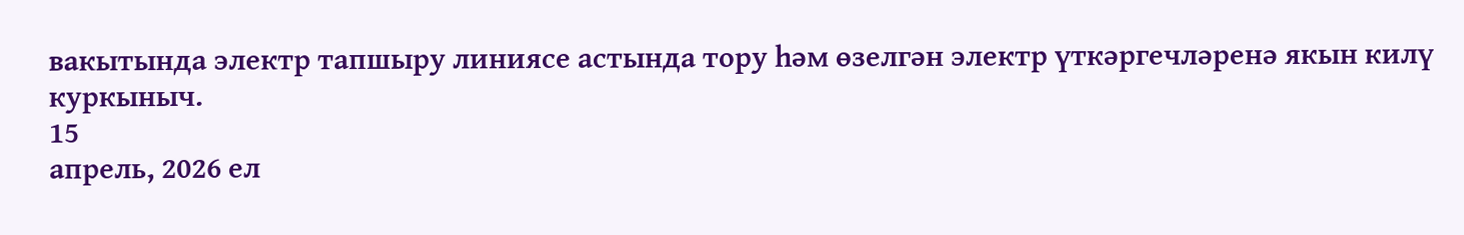вакытында электр тапшыру линиясе астында тору һәм өзелгән электр үткәргечләренә якын килү куркыныч.
15
апрель, 2026 ел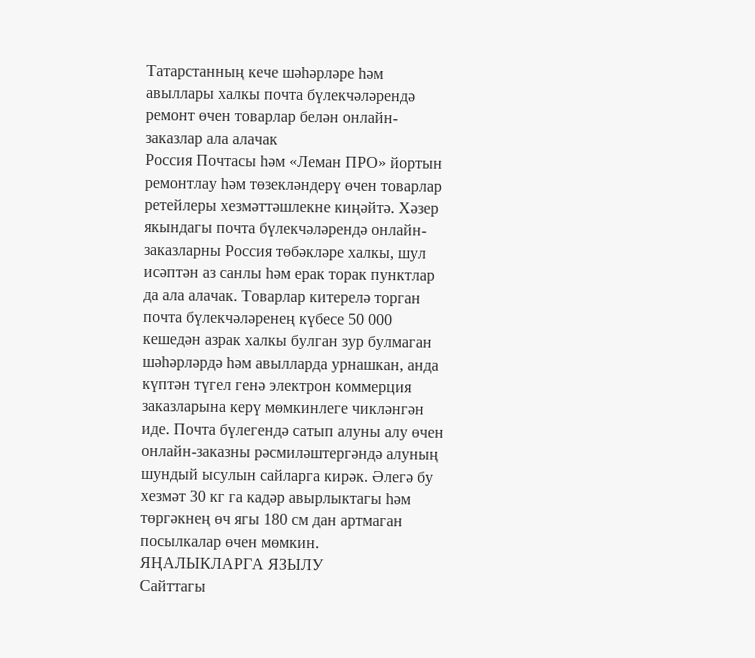Татарстанның кече шәһәрләре һәм авыллары халкы почта бүлекчәләрендә ремонт өчен товарлар белән онлайн-заказлар ала алачак
Россия Почтасы һәм «Леман ПРО» йортын ремонтлау һәм төзекләндерү өчен товарлар ретейлеры хезмәттәшлекне киңәйтә. Хәзер якындагы почта бүлекчәләрендә онлайн-заказларны Россия төбәкләре халкы, шул исәптән аз санлы һәм ерак торак пунктлар да ала алачак. Товарлар китерелә торган почта бүлекчәләренең күбесе 50 000 кешедән азрак халкы булган зур булмаган шәһәрләрдә һәм авылларда урнашкан, анда күптән түгел генә электрон коммерция заказларына керү мөмкинлеге чикләнгән иде. Почта бүлегендә сатып алуны алу өчен онлайн-заказны рәсмиләштергәндә алуның шундый ысулын сайларга кирәк. Әлегә бу хезмәт 30 кг га кадәр авырлыктагы һәм төргәкнең өч ягы 180 см дан артмаган посылкалар өчен мөмкин.
ЯҢАЛЫКЛАРГА ЯЗЫЛУ
Сайттагы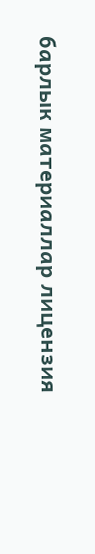барлык материаллар лицензия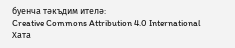буенча тәкъдим ителә:
Creative Commons Attribution 4.0 International
Хата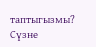таптыгызмы?
Сүзне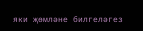яки җөмләне билгеләгез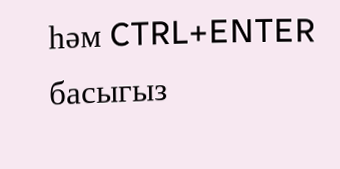һәм CTRL+ENTER басыгыз